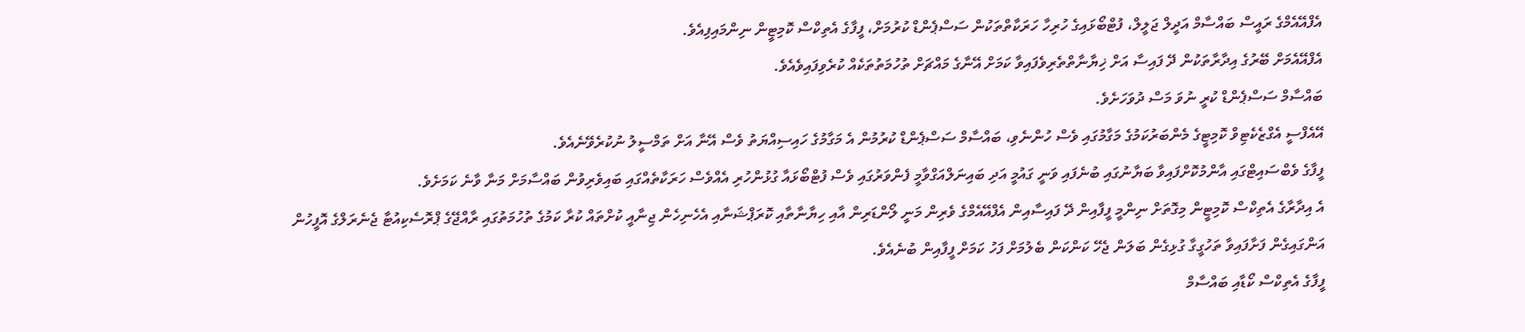އެފްއޭއެމްގެ ރައީސް ބައްސާމް އަދީލް ޖަލީލް، ފުޓްބޯޅައިގެ ހުރިހާ ހަރަކާތްތަކުން ސަސްޕެންޑް ކުރުމަށް، ފީފާގެ އެތިކްސް ކޮމިޓީން ނިންމައިފިއެވެ.
އެފްއޭއެމަށް ބޭރުގެ އިދާރާތަކުން ދޭ ފައިސާ އަށް ޚިޔާނާތްތެރިވެފައިވާ ކަމަށް އޭނާގެ މައްޗަށް ތުހުމަތުތަކެއް ކުރެވިފައިވެއެވެ.
ބައްސާމް ސަސްޕެންޑް ކުރީ ނުވަ މަސް ދުވަހަށެވެ.
އޭއެފްސީ އެގްޒެކެޓިވް ކޮމިޓީގެ މެންބަރުކަމުގެ މަގާމުގައި ވެސް ހުންނެވި، ބައްސާމް ސަސްޕެންޑް ކުރުމުން އެ މަގާމުގެ ހައިސިއްޔަތު ވެސް އޭނާ އަށް ތަމްސީލު ނުކުރެވޭނެއެވެ.
ފީފާގެ ވެބްސައިޓްގައި އާންމުކޮށްފައިވާ ބަޔާނުގައި ބުނެފައި ވަނީ ގައުމީ އަދި ބައިނަލްއަގްވާމީ ފެންވަރުގައި ވެސް ފުޓްބޯޅައާ ގުޅުންހުރި އެއްވެސް ހަރަކާތެއްގައި ބައިވެރިވުން ބައްސާމަށް މަނާ ވާނެ ކަމަށެވެ.
އެ އިދާރާގެ އެތިކްސް ކޮމިޓީން މިގޮތަށް ނިންމީ ފީފާއިން ދޭ ފައިސާއިން އެފްއޭއެމްގެ ވެރިން މަނީ ލޯންޑަރިން އާއި ހިޔާނާތާއި ކޮރަޕްޝަނާއި އެހެނިހެން ޖިނާއީ ކުށްތައް ކުރާ ކަމުގެ ތުހުމަތުގައި ރާއްޖޭގެ ޕްރޮސެކިއުޓާ ޖެނެރަލްގެ އޮފީހުން އަންގައިގެން ފަށާފައިވާ ތަހުގީގާ ގުޅިގެން ބަލަން ޖެހޭ ކަންކަން ބެލުމަށް ފަހު ކަމަށް ފީފާއިން ބުނެއެވެ.
ފީފާގެ އެތިކްސް ކޯޑާއި ބައްސާމް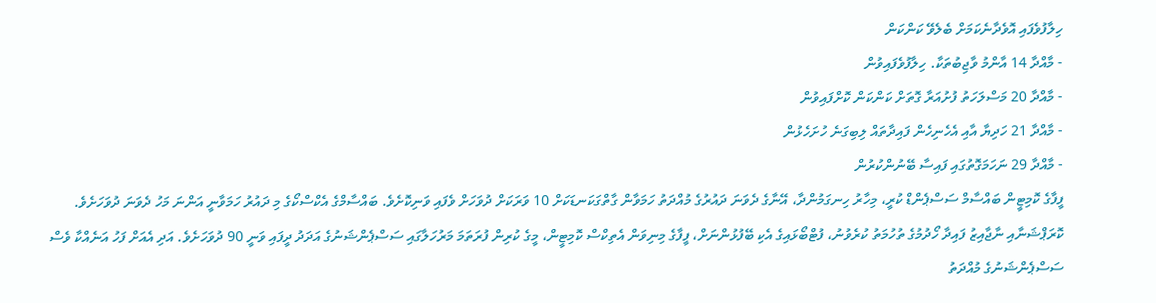ހިލާފުވެފައި އޮވެދާނެކަމަށް ބެލެވޭ ކަންކަން
- މާއްދާ 14 އާންމު ވާޖިބުތަކާ. ހިލާފުވެފައިވުން
- މާއްދާ 20 މަސްލަހަތު ފުށުއަރާ ގޮތަށް ކަންކަން ކޮށްފައިވުން
- މާއްދާ 21 ހަދިޔާ އާއި އެހެނިހެން ފައިދާތައް ލިބިގަނެ ހުށަހެޅުން
- މާއްދާ 29 ނަހަމަގޮތުގައި ފައިސާ ބޭނުންކުރުން
ފީފާގެ ކޮމިޓީން ބައްސާމް ސަސްޕެންޑް ކުރީ، މިހާރު ހިނގަމުންދާ، އޭނާގެ ދެވަނަ ދައުރުގެ މުއްދަތު ހަމަވާން ގާތްގަކަނޑަކަށް 10 ވަރަކަށް ދުވަހަށް ވެފައި ވަނިކޮށެވެ. ބައްސާމްގެ އެކްސްކޯގެ މި ދައުރު ހަމަވާނީ އަންނަ މަހު ދެވަނަ ދުވަހަށެވެ.
ކޮރަޕްޝަނާއި ނާޖާއިޒު ފައިދާ ހޯދުމުގެ ތުހުމަތު ކުރެވުނު، ފުޓްބޯޅައިގެ އެކި ބޭފުޅުންނަށް، ފީފާގެ މިނިވަން އެތިކްސް ކޮމިޓީން، މީގެ ކުރިން ފުރަތަމަ މަރުހަލާގައި ސަސްޕެންޝަނުގެ އަދަދު ދީފައި ވަނީ 90 ދުވަހަށެވެ. އަދި އެއަށް ފަހު އަނެއްކާ ވެސް ސަސްޕެންޝަނުގެ މުއްދަތު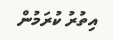އިތުރު ކުރަމުން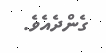ގެންދެއެވެ.